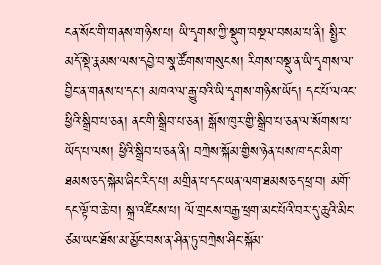ངན་སོང་གི་གནས་གཉིས་པ། ཡི་དྭགས་ཀྱི་སྡུག་བསྔལ་བསམ་པ་ནི། སྤྱིར་མདོ་སྡེ་རྣམས་ལས་དབྱེ་བ་སྣ་ཚོགས་གསུངས། རིགས་བསྡུ་ན་ཡི་དྭགས་ལ་བྱིང་ན་གནས་པ་དང་། མཁའ་ལ་རྒྱུ་བའི་ཡི་དྭགས་གཉིས་ཡོད། དང་པོ་ལའང་ཕྱིའི་སྒྲིབ་པ་ཅན། ནང་གི་སྒྲིབ་པ་ཅན། སྒོས་ཁུར་གྱི་སྒྲིབ་པ་ཅན་ལ་སོགས་པ་ཡོད་པ་ལས། ཕྱིའི་སྒྲིབ་པ་ཅན་ནི། བཀྲེས་སྐོམ་གྱིས་ཉེན་པས་ཁ་དང་མིག་ཐམས་ཅད་སྐེམ་ཞིང་རིད་པ། མགྲིན་པ་དང་ཡན་ལག་ཐམས་ཅད་ཕྲ་བ། མགོ་དང་ལྟོ་བ་ཆེ་བ། སྐྲ་འཛིངས་པ། ལོ་གྲངས་བརྒྱ་ཕྲག་མང་པོའི་བར་དུ་ཆུའི་མིང་ཙམ་ཡང་ཐོས་མ་མྱོང་བས་ན་ཤིན་ཏུ་བཀྲེས་ཤིང་སྐོམ་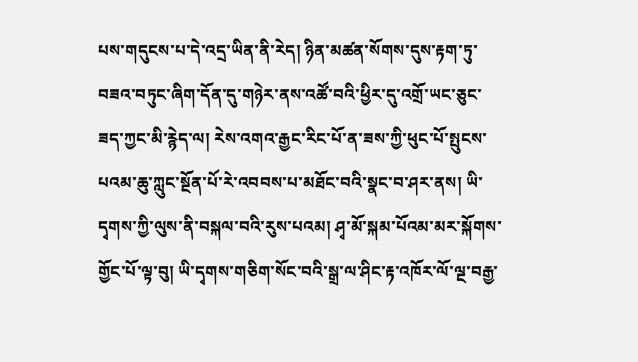པས་གདུངས་པ་དེ་འདྲ་ཡིན་ནི་རེད། ཉིན་མཚན་སོགས་དུས་རྟག་ཏུ་བཟའ་བཏུང་ཞིག་དོན་དུ་གཉེར་ནས་འཚོ་བའི་ཕྱིར་དུ་འགྲོ་ཡང་ཅུང་ཟད་ཀྱང་མི་རྙེད་ལ། རེས་འགའ་རྒྱང་རིང་པོ་ན་ཟས་ཀྱི་ཕུང་པོ་སྤུངས་པའམ་ཆུ་ཀླུང་སྔོན་པོ་རེ་འབབས་པ་མཐོང་བའི་སྣང་བ་ཤར་ནས། ཡི་དྭགས་ཀྱི་ལུས་ནི་བསྐལ་བའི་རུས་པའམ། ཤྭ་མོ་སྐམ་པོའམ་མར་སྐོགས་གྱོང་པོ་ལྟ་བུ། ཡི་དྭགས་གཅིག་སོང་བའི་སྒྲ་ལ་ཤིང་རྟ་འཁོར་ལོ་ལྔ་བརྒྱ་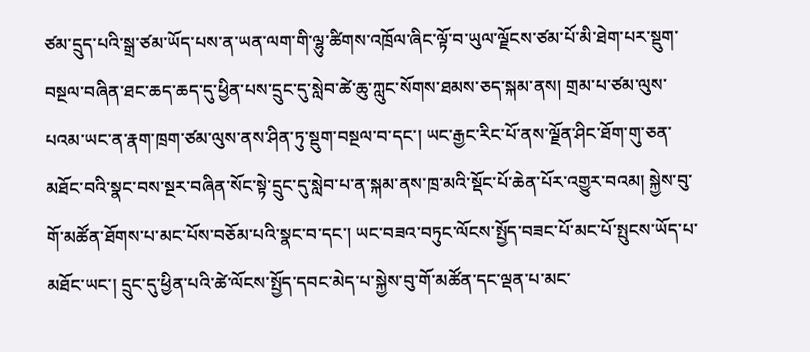ཙམ་དྲུད་པའི་སྒྲ་ཙམ་ཡོད་པས་ན་ཡན་ལག་གི་ལྷུ་ཚིགས་འཁྲོལ་ཞིང་ལྟོ་བ་ཡུལ་ལྗོངས་ཙམ་པོ་མི་ཐེག་པར་སྡུག་བསྔལ་བཞིན་ཐང་ཆད་ཆད་དུ་ཕྱིན་པས་དྲུང་དུ་སླེབ་ཚེ་ཆུ་ཀླུང་སོགས་ཐམས་ཅད་སྐམ་ནས། གྲམ་པ་ཙམ་ལུས་པའམ་ཡང་ན་རྣག་ཁྲག་ཙམ་ལུས་ནས་ཤིན་ཏུ་སྡུག་བསྔལ་བ་དང་། ཡང་རྒྱང་རིང་པོ་ནས་ལྗོན་ཤིང་ཐོག་གུ་ཅན་མཐོང་བའི་སྣང་བས་སྔར་བཞིན་སོང་སྟེ་དྲུང་དུ་སླེབ་པ་ན་སྐམ་ནས་ཁྲ་མའི་སྡོང་པོ་ཆེན་པོར་འགྱུར་བའམ། སྐྱེས་བུ་གོ་མཚོན་ཐོགས་པ་མང་པོས་བཅོམ་པའི་སྣང་བ་དང་། ཡང་བཟའ་བཏུང་ལོངས་སྤྱོད་བཟང་པོ་མང་པོ་སྤུངས་ཡོད་པ་མཐོང་ཡང་། དྲུང་དུ་ཕྱིན་པའི་ཚེ་ལོངས་སྤྱོད་དབང་མེད་པ་སྐྱེས་བུ་གོ་མཚོན་དང་ལྡན་པ་མང་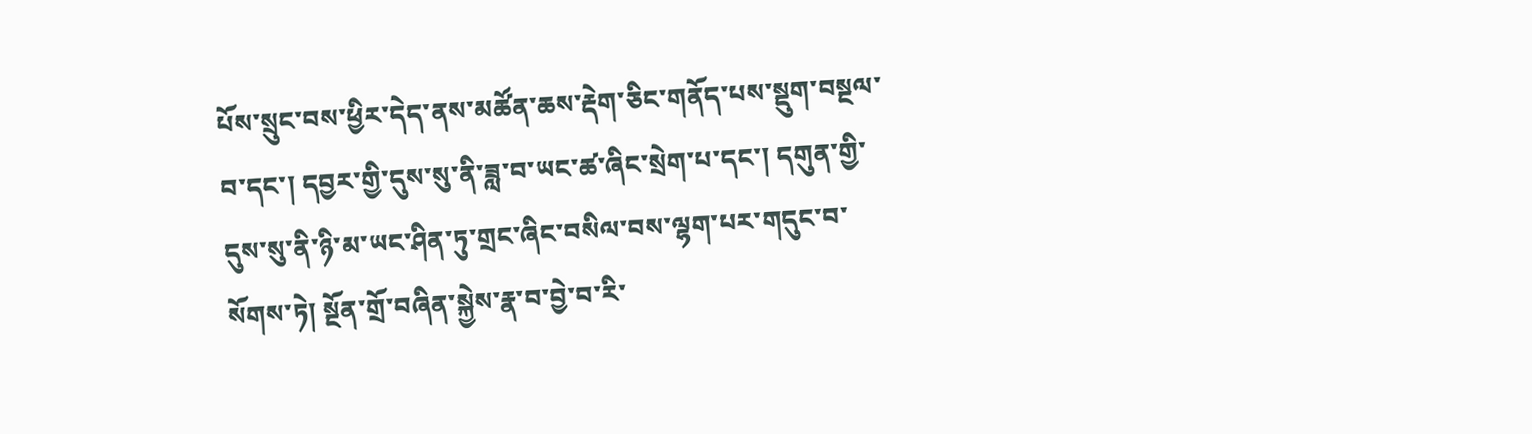པོས་སྲུང་བས་ཕྱིར་དེད་ནས་མཚོན་ཆས་རྡེག་ཅིང་གནོད་པས་སྡུག་བསྔལ་བ་དང་། དབྱར་གྱི་དུས་སུ་ནི་ཟླ་བ་ཡང་ཚ་ཞིང་སྲེག་པ་དང་། དགུན་གྱི་དུས་སུ་ནི་ཉི་མ་ཡང་ཤིན་ཏུ་གྲང་ཞིང་བསིལ་བས་ལྷག་པར་གདུང་བ་སོགས་ཏེ། སྔོན་གྲོ་བཞིན་སྐྱེས་རྣ་བ་བྱེ་བ་རི་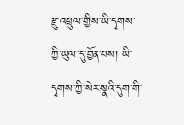རྫུ་འཕྲུལ་གྱིས་ཡི་དྭགས་ཀྱི་ཡུལ་དུ་བྱོན་པས། ཡི་དྭགས་ཀྱི་སེར་སྣའི་དུག་གི་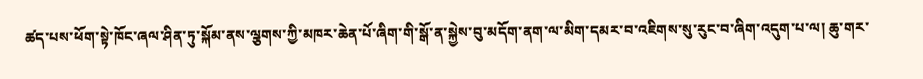ཚད་པས་ཕོག་སྟེ་ཁོང་ཞལ་ཤིན་ཏུ་སྐོམ་ནས་ལྕགས་ཀྱི་མཁར་ཆེན་པོ་ཞིག་གི་སྒོ་ན་སྐྱེས་བུ་མདོག་ནག་ལ་མིག་དམར་བ་འཇིགས་སུ་རུང་བ་ཞིག་འདུག་པ་ལ། ཆུ་གར་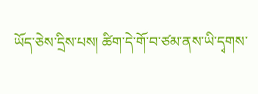ཡོད་ཅེས་དྲིས་པས། ཚིག་དེ་གོ་བ་ཙམ་ནས་ཡི་དྭགས་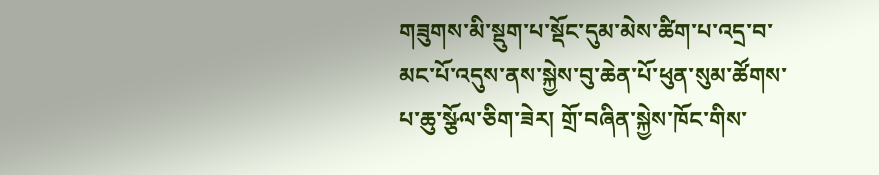གཟུགས་མི་སྡུག་པ་སྡོང་དུམ་མེས་ཚིག་པ་འདྲ་བ་མང་པོ་འདུས་ནས་སྐྱེས་བུ་ཆེན་པོ་ཕུན་སུམ་ཚོགས་པ་ཆུ་སྩོལ་ཅིག་ཟེར། གྲོ་བཞིན་སྐྱེས་ཁོང་གིས་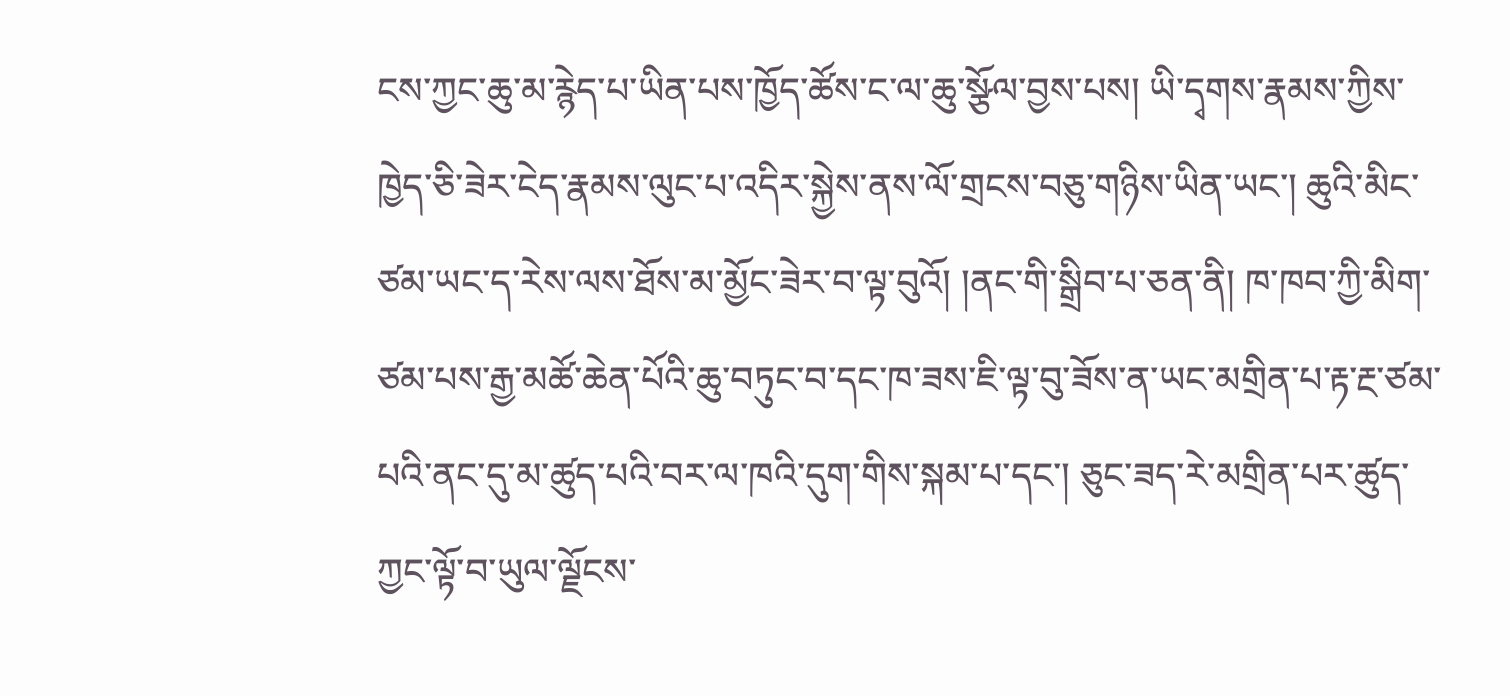ངས་ཀྱང་ཆུ་མ་རྙེད་པ་ཡིན་པས་ཁྱོད་ཚོས་ང་ལ་ཆུ་སྩོལ་བྱས་པས། ཡི་དྭགས་རྣམས་ཀྱིས་ཁྱེད་ཅི་ཟེར་ངེད་རྣམས་ལུང་པ་འདིར་སྐྱེས་ནས་ལོ་གྲངས་བཅུ་གཉིས་ཡིན་ཡང་། ཆུའི་མིང་ཙམ་ཡང་ད་རེས་ལས་ཐོས་མ་མྱོང་ཟེར་བ་ལྟ་བུའོ། །ནང་གི་སྒྲིབ་པ་ཅན་ནི། ཁ་ཁབ་ཀྱི་མིག་ཙམ་པས་རྒྱ་མཚོ་ཆེན་པོའི་ཆུ་བཏུང་བ་དང་ཁ་ཟས་ཇི་ལྟ་བུ་ཟོས་ན་ཡང་མགྲིན་པ་རྟ་རྔ་ཙམ་པའི་ནང་དུ་མ་ཚུད་པའི་བར་ལ་ཁའི་དུག་གིས་སྐམ་པ་དང་། ཅུང་ཟད་རེ་མགྲིན་པར་ཚུད་ཀྱང་ལྟོ་བ་ཡུལ་ལྗོངས་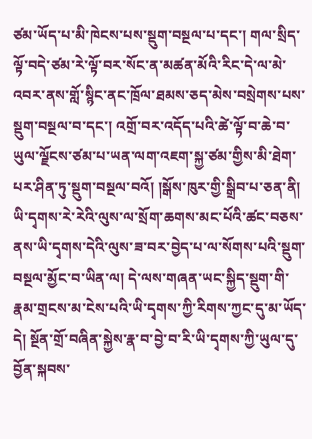ཙམ་ཡོད་པ་མི་ཁེངས་པས་སྡུག་བསྔལ་པ་དང་། གལ་སྲིད་ལྟོ་བདེ་ཙམ་རེ་ལྟོ་བར་སོང་ན་མཚན་མོའི་རིང་དེ་ལ་མེ་འབར་ནས་གློ་སྙིང་ནང་ཁྲོལ་ཐམས་ཅད་མེས་བསྲེགས་པས་སྡུག་བསྔལ་བ་དང་། འགྲོ་བར་འདོད་པའི་ཚེ་ལྟོ་བ་ཆེ་བ་ཡུལ་ལྗོངས་ཙམ་པ་ཡན་ལག་འཇག་སྐྱ་ཙམ་གྱིས་མི་ཐེག་པར་ཤིན་ཏུ་སྡུག་བསྔལ་བའོ། །སྒོས་ཁུར་གྱི་སྒྲིབ་པ་ཅན་ནི། ཡི་དྭགས་རེ་རེའི་ལུས་ལ་སྲོག་ཆགས་མང་པོའི་ཚང་བཅས་ནས་ཡི་དྭགས་དེའི་ལུས་ཟ་བར་བྱེད་པ་ལ་སོགས་པའི་སྡུག་བསྔལ་མྱོང་བ་ཡིན་ལ། དེ་ལས་གཞན་ཡང་སྐྱིད་སྡུག་གི་རྣམ་གྲངས་མ་ངེས་པའི་ཡི་དྭགས་ཀྱི་རིགས་ཀྱང་དུ་མ་ཡོད་དེ། སྔོན་གྲོ་བཞིན་སྐྱེས་རྣ་བ་བྱེ་བ་རི་ཡི་དྭགས་ཀྱི་ཡུལ་དུ་བྱོན་སྐབས་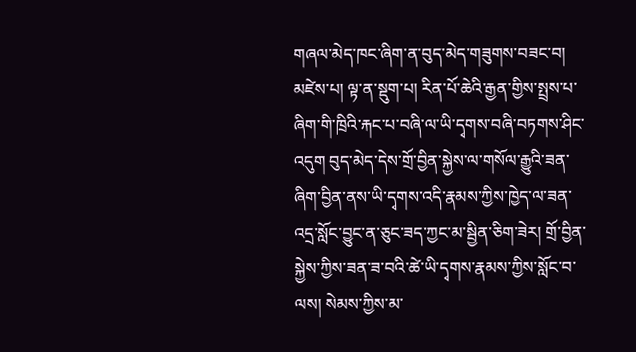གཞལ་མེད་ཁང་ཞིག་ན་བུད་མེད་གཟུགས་བཟང་བ། མཛེས་པ། ལྟ་ན་སྡུག་པ། རིན་པོ་ཆེའི་རྒྱན་གྱིས་སྤྲས་པ་ཞིག་གི་ཁྲིའི་རྐང་པ་བཞི་ལ་ཡི་དྭགས་བཞི་བཏགས་ཤིང་འདུག བུད་མེད་དེས་གྲོ་བྱིན་སྐྱེས་ལ་གསོལ་རྒྱུའི་ཟན་ཞིག་བྱིན་ནས་ཡི་དྭགས་འདི་རྣམས་ཀྱིས་ཁྱེད་ལ་ཟན་འདྲ་སློང་བྱུང་ན་ཅུང་ཟད་ཀྱང་མ་སྦྱིན་ཅིག་ཟེར། གྲོ་བྱིན་སྐྱེས་ཀྱིས་ཟན་ཟ་བའི་ཚེ་ཡི་དྭགས་རྣམས་ཀྱིས་སློང་བ་ལས། སེམས་ཀྱིས་མ་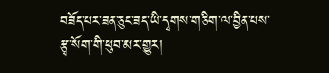བཟོད་པར་ཟན་ཅུང་ཟད་ཡི་དྭགས་གཅིག་ལ་བྱིན་པས་རྩྭ་སོག་གི་ཕུབ་མར་གྱུར།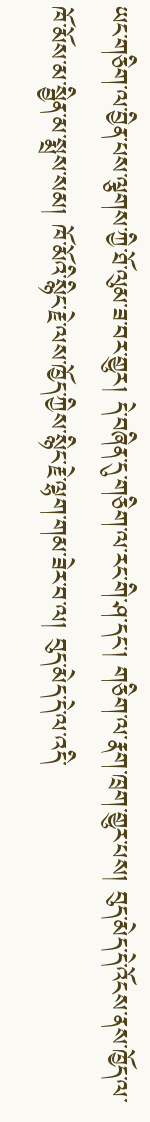ཡང་གཅིག་ལ་བྱིན་པས་ལྕགས་ཀྱི་ཐོ་ལུམ་ཟ་བར་གྱུར། དེ་བཞིན་དུ་གཅིག་ལ་རང་གི་ཤ་དང་། གཅིག་ལ་རྣག་ཁྲག་གྱུར་པས། བུད་མེད་དེ་འོངས་ནས་ཁྱོད་ལ་ཁོ་མོས་མ་སྦྱིན་མ་སྨྲས་སམ། ཁོ་མོའི་སྙིང་རྗེ་ལས་ཁྱོད་ཀྱིས་སྙིང་རྗེ་ལྷག་གམ་ཟེར་བ་ལ། བུད་མེད་དེ་ལ་འདི་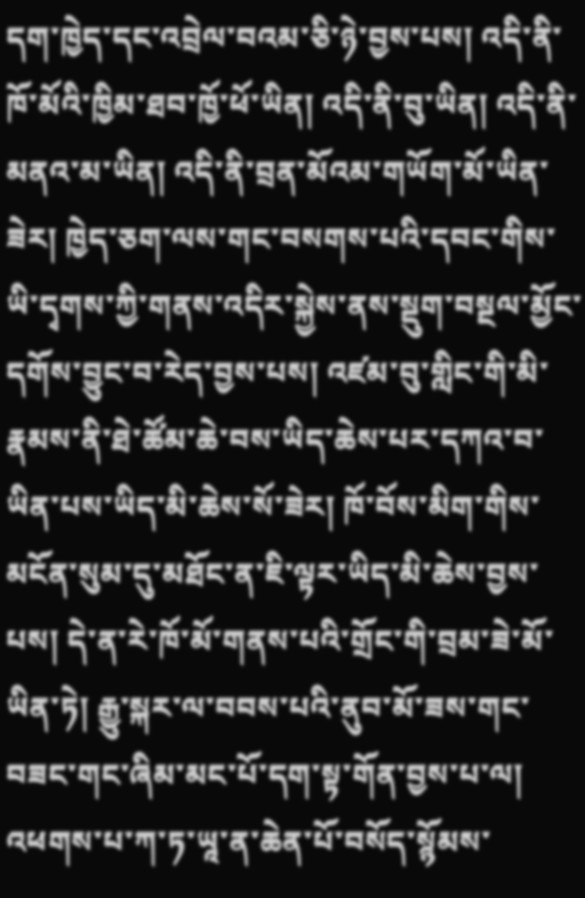དག་ཁྱེད་དང་འབྲེལ་བའམ་ཅི་ཉེ་བྱས་པས། འདི་ནི་ཁོ་མོའི་ཁྱིམ་ཐབ་ཁྱོ་ཕོ་ཡིན། འདི་ནི་བུ་ཡིན། འདི་ནི་མནའ་མ་ཡིན། འདི་ནི་བྲན་མོའམ་གཡོག་མོ་ཡིན་ཟེར། ཁྱེད་ཅག་ལས་གང་བསགས་པའི་དབང་གིས་ཡི་དྭགས་ཀྱི་གནས་འདིར་སྐྱེས་ནས་སྡུག་བསྔལ་མྱོང་དགོས་བྱུང་བ་རེད་བྱས་པས། འཛམ་བུ་གླིང་གི་མི་རྣམས་ནི་ཐེ་ཚོམ་ཆེ་བས་ཡིད་ཆེས་པར་དཀའ་བ་ཡིན་པས་ཡིད་མི་ཆེས་སོ་ཟེར། ཁོ་བོས་མིག་གིས་མངོན་སུམ་དུ་མཐོང་ན་ཇི་ལྟར་ཡིད་མི་ཆེས་བྱས་པས། དེ་ན་རེ་ཁོ་མོ་གནས་པའི་གྲོང་གི་བྲམ་ཟེ་མོ་ཡིན་ཏེ། རྒྱུ་སྐར་ལ་བབས་པའི་ནུབ་མོ་ཟས་གང་བཟང་གང་ཞིམ་མང་པོ་དག་སྟ་གོན་བྱས་པ་ལ། འཕགས་པ་ཀ་ཏ་ཡཱ་ན་ཆེན་པོ་བསོད་སྙོམས་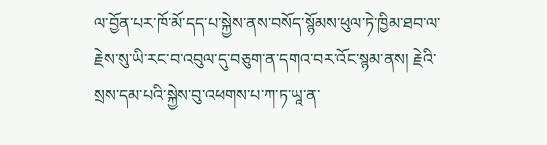ལ་བྱོན་པར་ཁོ་མོ་དད་པ་སྐྱེས་ནས་བསོད་སྙོམས་ཕུལ་ཏེ་ཁྱིམ་ཐབ་ལ་རྗེས་སུ་ཡི་རང་བ་འབུལ་དུ་བཅུག་ན་དགའ་བར་འོང་སྙམ་ནས། རྗེའི་སྲས་དམ་པའི་སྐྱེས་བུ་འཕགས་པ་ཀ་ཏ་ཡཱ་ན་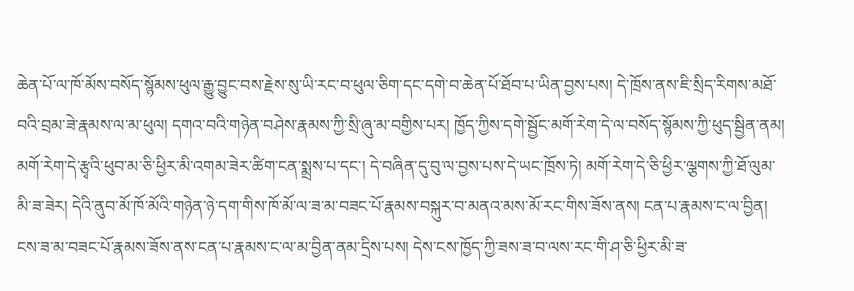ཆེན་པོ་ལ་ཁོ་མོས་བསོད་སྙོམས་ཕུལ་རྒྱུ་བྱུང་བས་རྗེས་སུ་ཡི་རང་བ་ཕུལ་ཅིག་དང་དགེ་བ་ཆེན་པོ་ཐོབ་པ་ཡིན་བྱས་པས། དེ་ཁྲོས་ནས་ཇི་སྲིད་རིགས་མཐོ་བའི་བྲམ་ཟེ་རྣམས་ལ་མ་ཕུལ། དགའ་བའི་གཉེན་བཤེས་རྣམས་ཀྱི་སྲི་ཞུ་མ་བགྱིས་པར། ཁྱོད་ཀྱིས་དགེ་སྦྱོང་མགོ་རེག་དེ་ལ་བསོད་སྙོམས་ཀྱི་ཕུད་སྦྱིན་ནམ། མགོ་རེག་དེ་རྩྭའི་ཕུབ་མ་ཅི་ཕྱིར་མི་འགམ་ཟེར་ཚིག་ངན་སྨྲས་པ་དང་། དེ་བཞིན་དུ་བུ་ལ་བྱས་པས་དེ་ཡང་ཁྲོས་ཏེ། མགོ་རེག་དེ་ཅི་ཕྱིར་ལྕགས་ཀྱི་ཐོ་ལུམ་མི་ཟ་ཟེར། དེའི་ནུབ་མོ་ཁོ་མོའི་གཉེན་ཉེ་དག་གིས་ཁོ་མོ་ལ་ཟ་མ་བཟང་པོ་རྣམས་བསྐུར་བ་མནའ་མས་མོ་རང་གིས་ཟོས་ནས། ངན་པ་རྣམས་ང་ལ་བྱིན། ངས་ཟ་མ་བཟང་པོ་རྣམས་ཟོས་ནས་ངན་པ་རྣམས་ང་ལ་མ་བྱིན་ནམ་དྲིས་པས། དེས་ངས་ཁྱོད་ཀྱི་ཟས་ཟ་བ་ལས་རང་གི་ཤ་ཅི་ཕྱིར་མི་ཟ་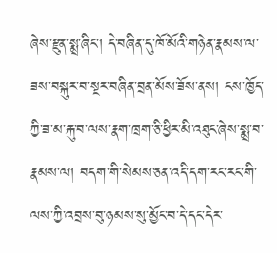ཞེས་རྫུན་སྨྲ་ཞིང་། དེ་བཞིན་དུ་ཁོ་མོའི་གཉེན་རྣམས་ལ་ཟས་བསྐུར་བ་སྔར་བཞིན་བྲན་མོས་ཟོས་ནས། ངས་ཁྱོད་ཀྱི་ཟ་མ་རྐུ་བ་ལས་རྣག་ཁྲག་ཅི་ཕྱིར་མི་འཐུང་ཞེས་སྨྲ་བ་རྣམས་ལ། བདག་གི་སེམས་ཅན་འདི་དག་རང་རང་གི་ལས་ཀྱི་འབྲས་བུ་ཉམས་སུ་མྱོང་བ་དེ་དང་དེར་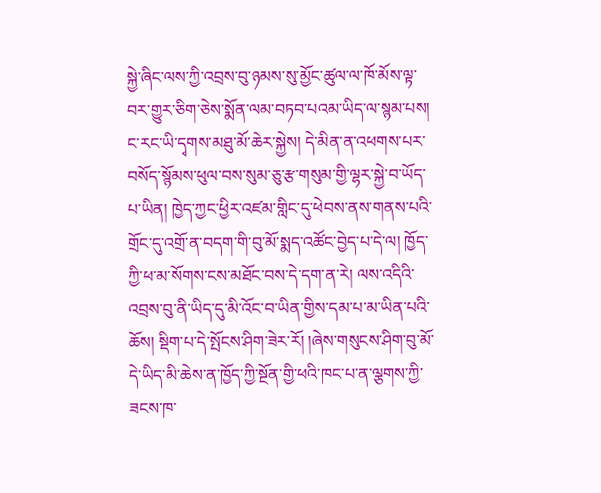སྐྱེ་ཞིང་ལས་ཀྱི་འབྲས་བུ་ཉམས་སུ་མྱོང་ཚུལ་ལ་ཁོ་མོས་ལྟ་བར་གྱུར་ཅིག་ཅེས་སྨོན་ལམ་བཏབ་པའམ་ཡིད་ལ་སྙམ་པས། ང་རང་ཡི་དྭགས་མཐུ་མོ་ཆེར་སྐྱེས། དེ་མིན་ན་འཕགས་པར་བསོད་སྙོམས་ཕུལ་བས་སུམ་ཅུ་རྩ་གསུམ་གྱི་ལྷར་སྐྱེ་བ་ཡོད་པ་ཡིན། ཁྱེད་ཀྱང་ཕྱིར་འཛམ་གླིང་དུ་ཕེབས་ནས་གནས་པའི་གྲོང་དུ་འགྲོ་ན་བདག་གི་བུ་མོ་སྨད་འཚོང་བྱེད་པ་དེ་ལ། ཁྱོད་ཀྱི་ཕ་མ་སོགས་ངས་མཐོང་བས་དེ་དག་ན་རེ། ལས་འདིའི་འབྲས་བུ་ནི་ཡིད་དུ་མི་འོང་བ་ཡིན་གྱིས་དམ་པ་མ་ཡིན་པའི་ཆོས། སྡིག་པ་དེ་སྤོངས་ཤིག་ཟེར་རོ། །ཞེས་གསུངས་ཤིག་བུ་མོ་དེ་ཡིད་མི་ཆེས་ན་ཁྱོད་ཀྱི་སྔོན་གྱི་ཕའི་ཁང་པ་ན་ལྕགས་ཀྱི་ཟངས་ཁ་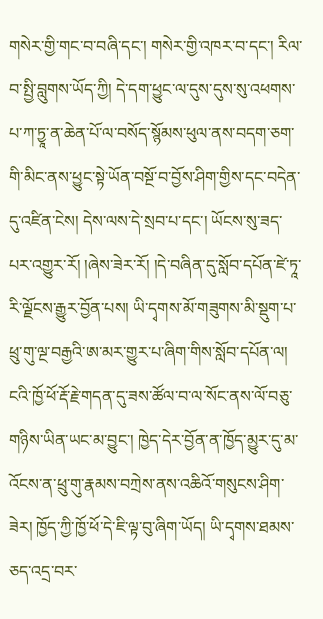གསེར་གྱི་གང་བ་བཞི་དང་། གསེར་གྱི་འཁར་བ་དང་། རིལ་བ་སྤྱི་བླུགས་ཡོད་ཀྱི། དེ་དག་ཕྱུང་ལ་དུས་དུས་སུ་འཕགས་པ་ཀ་ཏྱཱ་ན་ཆེན་པོ་ལ་བསོད་སྙོམས་ཕུལ་ནས་བདག་ཅག་གི་མིང་ནས་ཕྱུང་སྟེ་ཡོན་བསྔོ་བ་བྱོས་ཤིག་གྱིས་དང་བདེན་དུ་འཛིན་ངེས། དེས་ལས་དེ་སྲབ་པ་དང་། ཡོངས་སུ་ཟད་པར་འགྱུར་རོ། །ཞེས་ཟེར་རོ། །དེ་བཞིན་དུ་སློབ་དཔོན་ཛེ་ཏཱ་རི་ལྗོངས་རྒྱུར་བྱོན་པས། ཡི་དྭགས་མོ་གཟུགས་མི་སྡུག་པ་ཕྲུ་གུ་ལྔ་བརྒྱའི་ཨ་མར་གྱུར་པ་ཞིག་གིས་སློབ་དཔོན་ལ། ངའི་ཁྱོ་ཕོ་རྡོ་རྗེ་གདན་དུ་ཟས་ཚོལ་བ་ལ་སོང་ནས་ལོ་བཅུ་གཉིས་ཡིན་ཡང་མ་བྱུང་། ཁྱེད་དེར་བྱོན་ན་ཁྱོད་མྱུར་དུ་མ་འོངས་ན་ཕྲུ་གུ་རྣམས་བཀྲེས་ནས་འཆིའོ་གསུངས་ཤིག་ཟེར། ཁྱོད་ཀྱི་ཁྱོ་ཕོ་དེ་ཇི་ལྟ་བུ་ཞིག་ཡོད། ཡི་དྭགས་ཐམས་ཅད་འདྲ་བར་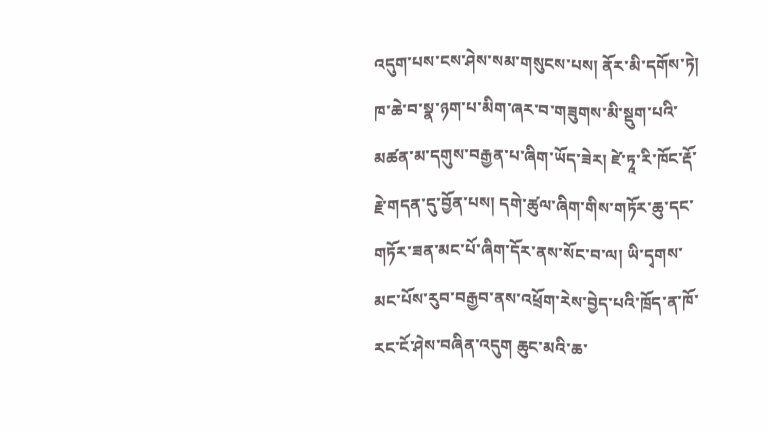འདུག་པས་ངས་ཤེས་སམ་གསུངས་པས། ནོར་མི་དགོས་ཏེ། ཁ་ཆེ་བ་སྣ་ཉག་པ་མིག་ཞར་བ་གཟུགས་མི་སྡུག་པའི་མཚན་མ་དགུས་བརྒྱན་པ་ཞིག་ཡོད་ཟེར། ཛེ་ཏཱ་རི་ཁོང་རྡོ་རྗེ་གདན་དུ་བྱོན་པས། དགེ་ཚུལ་ཞིག་གིས་གཏོར་ཆུ་དང་གཏོར་ཟན་མང་པོ་ཞིག་དོར་ནས་སོང་བ་ལ། ཡི་དྭགས་མང་པོས་རུབ་བརྒྱབ་ནས་འཕྲོག་རེས་བྱེད་པའི་ཁྲོད་ན་ཁོ་རང་ངོ་ཤེས་བཞིན་འདུག ཆུང་མའི་ཆ་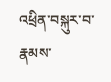འཕྲིན་བསྐུར་བ་རྣམས་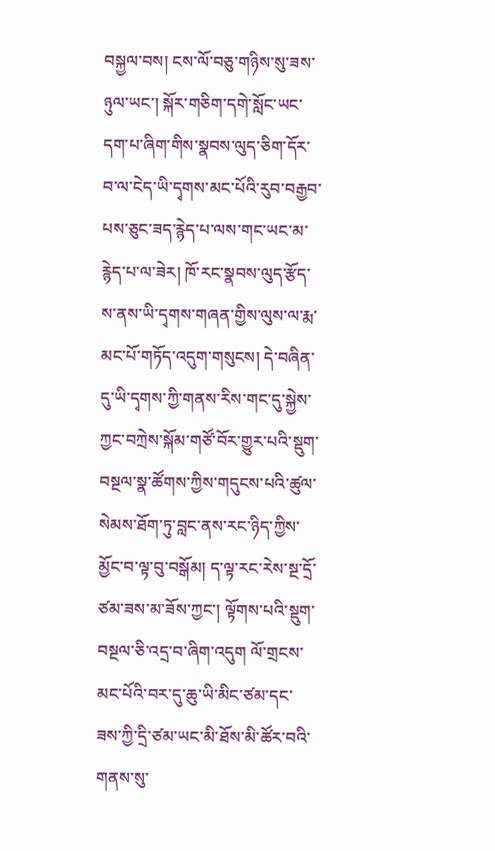བསྐྱལ་བས། ངས་ལོ་བཅུ་གཉིས་སུ་ཟས་ཉུལ་ཡང་། སྐོར་གཅིག་དགེ་སློང་ཡང་དག་པ་ཞིག་གིས་སྣབས་ལུད་ཅིག་དོར་བ་ལ་ངེད་ཡི་དྭགས་མང་པོའི་རུབ་བརྒྱབ་པས་ཅུང་ཟད་རྙེད་པ་ལས་གང་ཡང་མ་རྙེད་པ་ལ་ཟེར། ཁོ་རང་སྣབས་ལུད་རྩོད་ས་ནས་ཡི་དྭགས་གཞན་གྱིས་ལུས་ལ་རྨ་མང་པོ་གཏོད་འདུག་གསུངས། དེ་བཞིན་དུ་ཡི་དྭགས་ཀྱི་གནས་རིས་གང་དུ་སྐྱེས་ཀྱང་བཀྲེས་སྐོམ་གཙོ་བོར་གྱུར་པའི་སྡུག་བསྔལ་སྣ་ཚོགས་ཀྱིས་གདུངས་པའི་ཚུལ་སེམས་ཐོག་ཏུ་བླང་ནས་རང་ཉིད་ཀྱིས་མྱོང་བ་ལྟ་བུ་བསྒོམ། ད་ལྟ་རང་རེས་སྔ་དྲོ་ཙམ་ཟས་མ་ཟོས་ཀྱང་། ལྟོགས་པའི་སྡུག་བསྔལ་ཅི་འདྲ་བ་ཞིག་འདུག ལོ་གྲངས་མང་པོའི་བར་དུ་ཆུ་ཡི་མིང་ཙམ་དང་ཟས་ཀྱི་དྲི་ཙམ་ཡང་མི་ཐོས་མི་ཚོར་བའི་གནས་སུ་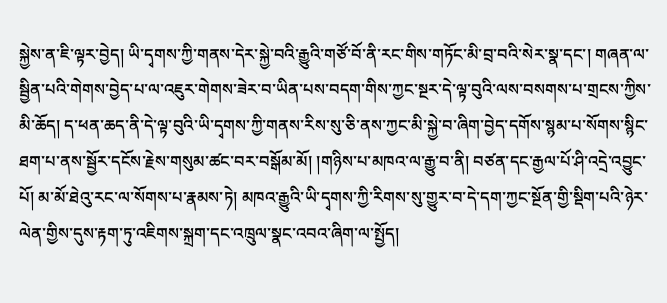སྐྱེས་ན་ཇི་ལྟར་བྱེད། ཡི་དྭགས་ཀྱི་གནས་དེར་སྐྱེ་བའི་རྒྱུའི་གཙོ་བོ་ནི་རང་གིས་གཏོང་མི་བྲ་བའི་སེར་སྣ་དང་། གཞན་ལ་སྦྱིན་པའི་གེགས་བྱེད་པ་ལ་འཇུར་གེགས་ཟེར་བ་ཡིན་པས་བདག་གིས་ཀྱང་སྔར་དེ་ལྟ་བུའི་ལས་བསགས་པ་གྲངས་ཀྱིས་མི་ཆོད། ད་ཕན་ཆད་ནི་དེ་ལྟ་བུའི་ཡི་དྭགས་ཀྱི་གནས་རིས་སུ་ཅི་ནས་ཀྱང་མི་སྐྱེ་བ་ཞིག་བྱེད་དགོས་སྙམ་པ་སོགས་སྙིང་ཐག་པ་ནས་སྦྱོར་དངོས་རྗེས་གསུམ་ཚང་བར་བསྒོམ་མོ། །གཉིས་པ་མཁའ་ལ་རྒྱུ་བ་ནི། བཙན་དང་རྒྱལ་པོ་ཤི་འདྲེ་འབྱུང་པོ། མ་མོ་ཐེའུ་རང་ལ་སོགས་པ་རྣམས་ཏེ། མཁའ་རྒྱུའི་ཡི་དྭགས་ཀྱི་རིགས་སུ་གྱུར་བ་དེ་དག་ཀྱང་སྔོན་གྱི་སྡིག་པའི་ཉེར་ལེན་གྱིས་དུས་རྟག་ཏུ་འཇིགས་སྐྲག་དང་འཁྲུལ་སྣང་འབའ་ཞིག་ལ་སྤྱོད།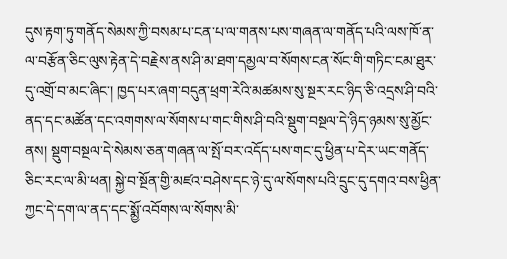དུས་རྟག་ཏུ་གནོད་སེམས་ཀྱི་བསམ་པ་ངན་པ་ལ་གནས་པས་གཞན་ལ་གནོད་པའི་ལས་ཁོ་ན་ལ་བརྩོན་ཅིང་ལུས་རྟེན་དེ་བརྗེས་ནས་ཤི་མ་ཐག་དམྱལ་བ་སོགས་ངན་སོང་གི་གཏིང་ངམ་ཐུར་དུ་འགྲོ་བ་མང་ཞིང་། ཁྱད་པར་ཞག་བདུན་ཕྲག་རེའི་མཚམས་སུ་སྔར་རང་ཉིད་ཅི་འདྲས་ཤི་བའི་ནད་དང་མཚོན་དང་འགགས་ལ་སོགས་པ་གང་གིས་ཤི་བའི་སྡུག་བསྔལ་དེ་ཉིད་ཉམས་སུ་མྱོང་ནས། སྡུག་བསྔལ་དེ་སེམས་ཅན་གཞན་ལ་སྤོ་བར་འདོད་པས་གང་དུ་ཕྱིན་པ་དེར་ཡང་གནོད་ཅིང་རང་ལ་མི་ཕན། སྐྱེ་བ་སྔོན་གྱི་མཛའ་བཤེས་དང་ཉེ་དུ་ལ་སོགས་པའི་དྲུང་དུ་དགའ་བས་ཕྱིན་ཀྱང་དེ་དག་ལ་ནད་དང་སྨྱོ་འབོགས་ལ་སོགས་མི་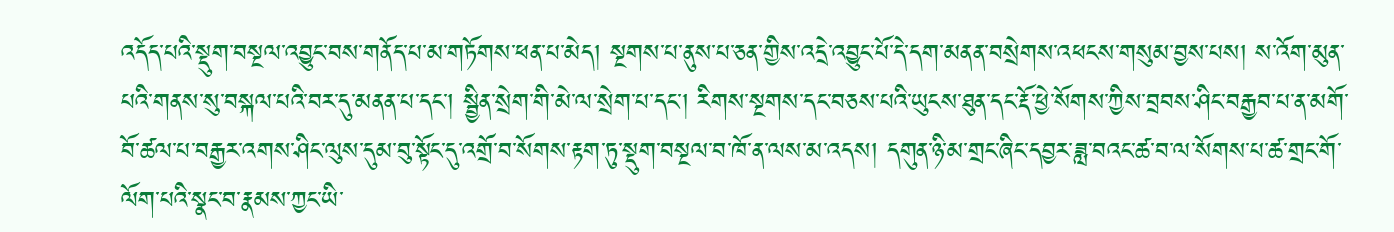འདོད་པའི་སྡུག་བསྔལ་འབྱུང་བས་གནོད་པ་མ་གཏོགས་ཕན་པ་མེད། སྔགས་པ་ནུས་པ་ཅན་གྱིས་འདྲེ་འབྱུང་པོ་དེ་དག་མནན་བསྲེགས་འཕངས་གསུམ་བྱས་པས། ས་འོག་མུན་པའི་གནས་སུ་བསྐལ་པའི་བར་དུ་མནན་པ་དང་། སྦྱིན་སྲེག་གི་མེ་ལ་སྲེག་པ་དང་། རིགས་སྔགས་དང་བཅས་པའི་ཡུངས་ཐུན་དང་རྡོ་ཕྱེ་སོགས་ཀྱིས་བྲབས་ཤིང་བརྒྱབ་པ་ན་མགོ་བོ་ཚལ་པ་བརྒྱར་འགས་ཤིང་ལུས་དུམ་བུ་སྟོང་དུ་འགྲོ་བ་སོགས་རྟག་ཏུ་སྡུག་བསྔལ་བ་ཁོ་ན་ལས་མ་འདས། དགུན་ཉི་མ་གྲང་ཞིང་དབྱར་ཟླ་བའང་ཚ་བ་ལ་སོགས་པ་ཚ་གྲང་གོ་ལོག་པའི་སྣང་བ་རྣམས་ཀྱང་ཡི་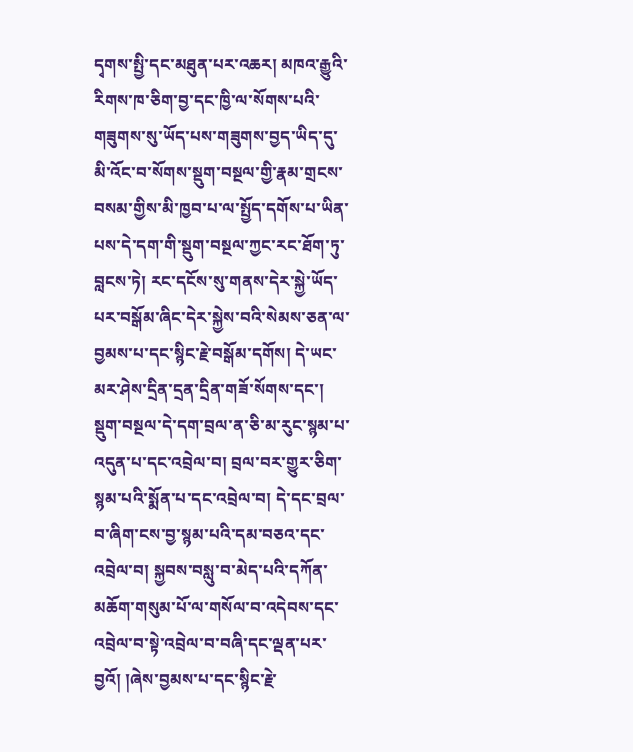དྭགས་སྤྱི་དང་མཐུན་པར་འཆར། མཁའ་རྒྱུའི་རིགས་ཁ་ཅིག་བྱ་དང་ཁྱི་ལ་སོགས་པའི་གཟུགས་སུ་ཡོད་པས་གཟུགས་བྱད་ཡིད་དུ་མི་འོང་བ་སོགས་སྡུག་བསྔལ་གྱི་རྣམ་གྲངས་བསམ་གྱིས་མི་ཁྱབ་པ་ལ་སྤྱོད་དགོས་པ་ཡིན་པས་དེ་དག་གི་སྡུག་བསྔལ་ཀྱང་རང་ཐོག་ཏུ་བླངས་ཏེ། རང་དངོས་སུ་གནས་དེར་སྐྱེ་ཡོད་པར་བསྒོམ་ཞིང་དེར་སྐྱེས་བའི་སེམས་ཅན་ལ་བྱམས་པ་དང་སྙིང་རྗེ་བསྒོམ་དགོས། དེ་ཡང་མར་ཤེས་དྲིན་དྲན་དྲིན་གཟོ་སོགས་དང་། སྡུག་བསྔལ་དེ་དག་བྲལ་ན་ཅི་མ་རུང་སྙམ་པ་འདུན་པ་དང་འབྲེལ་བ། བྲལ་བར་གྱུར་ཅིག་སྙམ་པའི་སྨོན་པ་དང་འབྲེལ་བ། དེ་དང་བྲལ་བ་ཞིག་ངས་བྱ་སྙམ་པའི་དམ་བཅའ་དང་འབྲེལ་བ། སྐྱབས་བསླུ་བ་མེད་པའི་དཀོན་མཆོག་གསུམ་པོ་ལ་གསོལ་བ་འདེབས་དང་འབྲེལ་བ་སྟེ་འབྲེལ་བ་བཞི་དང་ལྡན་པར་བྱའོ། །ཞེས་བྱམས་པ་དང་སྙིང་རྗེ་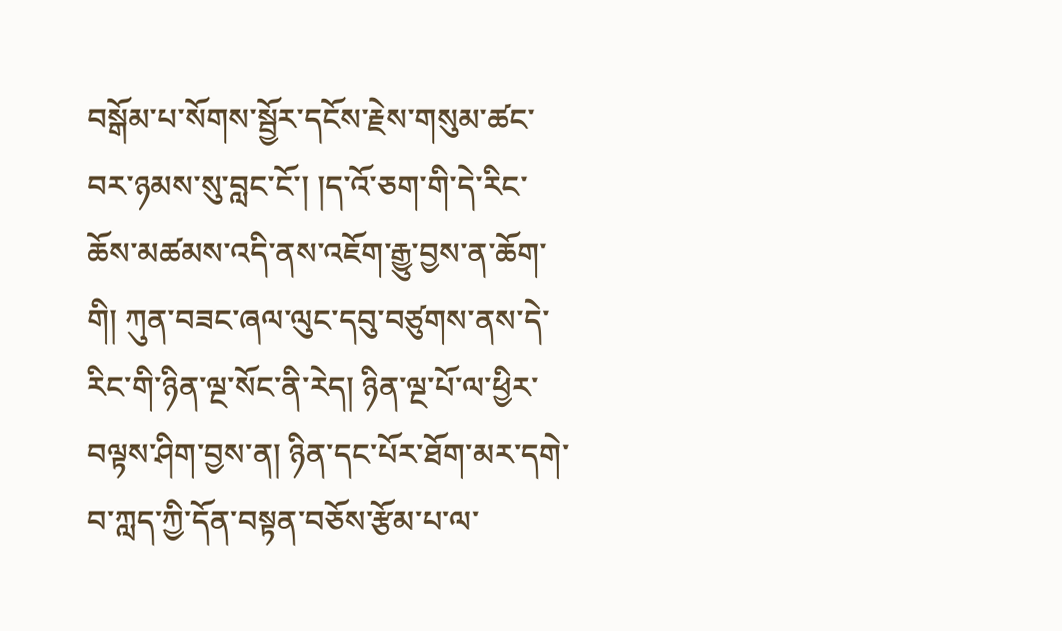བསྒོམ་པ་སོགས་སྦྱོར་དངོས་རྗེས་གསུམ་ཚང་བར་ཉམས་སུ་བླང་ངོ་། །ད་འོ་ཅག་གི་དེ་རིང་ཆོས་མཚམས་འདི་ནས་འཇོག་རྒྱུ་བྱས་ན་ཆོག་གི། ཀུན་བཟང་ཞལ་ལུང་དབུ་བཙུགས་ནས་དེ་རིང་གི་ཉིན་ལྔ་སོང་ནི་རེད། ཉིན་ལྔ་པོ་ལ་ཕྱིར་བལྟས་ཤིག་བྱས་ན། ཉིན་དང་པོར་ཐོག་མར་དགེ་བ་ཀླད་ཀྱི་དོན་བསྟན་བཅོས་རྩོམ་པ་ལ་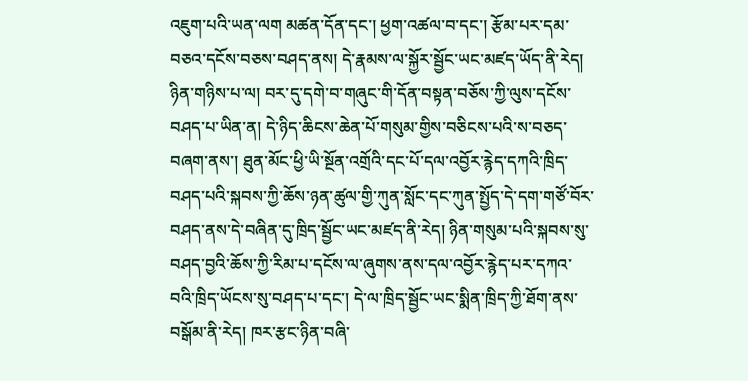འཇུག་པའི་ཡན་ལག མཚན་དོན་དང་། ཕྱག་འཚལ་བ་དང་། རྩོམ་པར་དམ་བཅའ་དངོས་བཅས་བཤད་ནས། དེ་རྣམས་ལ་སྐྱོར་སྦྱོང་ཡང་མཛད་ཡོད་ནི་རེད། ཉིན་གཉིས་པ་ལ། བར་དུ་དགེ་བ་གཞུང་གི་དོན་བསྟན་བཅོས་ཀྱི་ལུས་དངོས་བཤད་པ་ཡིན་ན། དེ་ཉིད་ཆིངས་ཆེན་པོ་གསུམ་གྱིས་བཅིངས་པའི་ས་བཅད་བཞག་ནས་། ཐུན་མོང་ཕྱི་ཡི་སྔོན་འགྲོའི་དང་པོ་དལ་འབྱོར་རྙེད་དཀའི་ཁྲིད་བཤད་པའི་སྐབས་ཀྱི་ཆོས་ཉན་ཚུལ་གྱི་ཀུན་སློང་དང་ཀུན་སྤྱོད་དེ་དག་གཙོ་བོར་བཤད་ནས་དེ་བཞིན་དུ་ཁྲིད་སྦྱོང་ཡང་མཛད་ནི་རེད། ཉིན་གསུམ་པའི་སྐབས་སུ་བཤད་བྱའི་ཆོས་ཀྱི་རིམ་པ་དངོས་ལ་ཞུགས་ནས་དལ་འབྱོར་རྙེད་པར་དཀའ་བའི་ཁྲིད་ཡོངས་སུ་བཤད་པ་དང་། དེ་ལ་ཁྲིད་སྦྱོང་ཡང་སྨིན་ཁྲིད་ཀྱི་ཐོག་ནས་བསྒོམ་ནི་རེད། ཁར་རྩང་ཉིན་བཞི་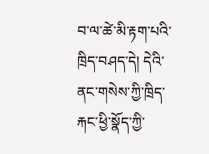བ་ལ་ཚེ་མི་རྟག་པའི་ཁྲིད་བཤད་དེ། དེའི་ནང་གསེས་ཀྱི་ཁྲིད་རྐང་ཕྱི་སྣོད་ཀྱི་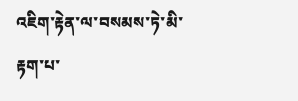འཇིག་རྟེན་ལ་བསམས་ཏེ་མི་རྟག་པ་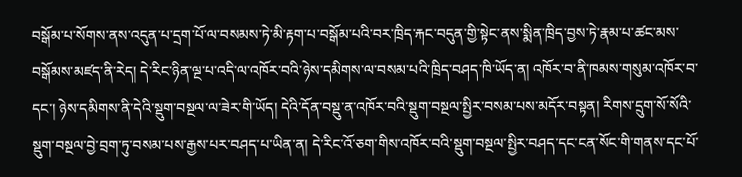བསྒོམ་པ་སོགས་ནས་འདུན་པ་དྲག་པོ་ལ་བསམས་ཏེ་མི་རྟག་པ་བསྒོམ་པའི་བར་ཁྲིད་རྐང་བདུན་གྱི་སྟེང་ནས་སྨིན་ཁྲིད་བྱས་ཏེ་རྣམ་པ་ཚང་མས་བསྒོམས་མཛད་ནི་རེད། དེ་རིང་ཉིན་ལྔ་པ་འདི་ལ་འཁོར་བའི་ཉེས་དམིགས་ལ་བསམ་པའི་ཁྲིད་བཤད་ཁི་ཡོད་ན། འཁོར་བ་ནི་ཁམས་གསུམ་འཁོར་བ་དང་། ཉེས་དམིགས་ནི་དེའི་སྡུག་བསྔལ་ལ་ཟེར་གི་ཡོད། དེའི་དོན་བསྡུ་ན་འཁོར་བའི་སྡུག་བསྔལ་སྤྱིར་བསམ་པས་མདོར་བསྟན། རིགས་དྲུག་སོ་སོའི་སྡུག་བསྔལ་བྱེ་བྲག་ཏུ་བསམ་པས་རྒྱས་པར་བཤད་པ་ཡིན་ན། དེ་རིང་འོ་ཅག་གིས་འཁོར་བའི་སྡུག་བསྔལ་སྤྱིར་བཤད་དང་ངན་སོང་གི་གནས་དང་པོ་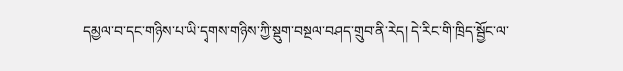དམྱལ་བ་དང་གཉིས་པ་ཡི་དྭགས་གཉིས་ཀྱི་སྡུག་བསྔལ་བཤད་གྲུབ་ནི་རེད། དེ་རིང་གི་ཁྲིད་སྦྱོང་ལ་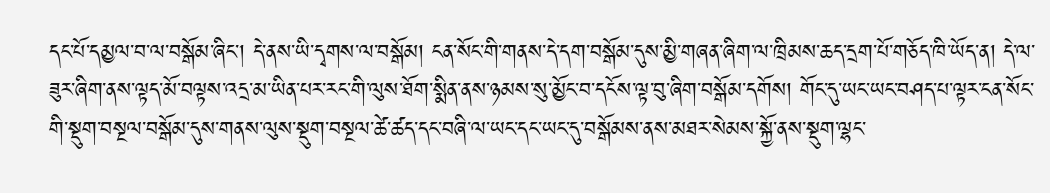དང་པོ་དམྱལ་བ་ལ་བསྒོམ་ཞིང་། དེ་ནས་ཡི་དྭགས་ལ་བསྒོམ། ངན་སོང་གི་གནས་དེ་དག་བསྒོམ་དུས་མྱི་གཞན་ཞིག་ལ་ཁྲིམས་ཆད་དྲག་པོ་གཅོད་ཁི་ཡོད་ན། དེ་ལ་ཟུར་ཞིག་ནས་ལྟད་མོ་བལྟས་འདྲ་མ་ཡིན་པར་རང་གི་ལུས་ཐོག་སྨིན་ནས་ཉམས་སུ་མྱོང་བ་དངོས་ལྟ་བུ་ཞིག་བསྒོམ་དགོས། གོང་དུ་ཡང་ཡང་བཤད་པ་ལྟར་ངན་སོང་གི་སྡུག་བསྔལ་བསྒོམ་དུས་གནས་ལུས་སྡུག་བསྔལ་ཚེ་ཚད་དང་བཞི་ལ་ཡང་དང་ཡང་དུ་བསྒོམས་ནས་མཐར་སེམས་སྐྱོ་ནས་སྡུག་ལྷང་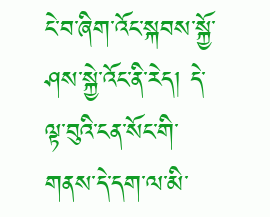ངེ་བ་ཞིག་འོང་སྐབས་སྐྱོ་ཤས་སྐྱེ་འོང་ནི་རེད། དེ་ལྟ་བུའི་ངན་སོང་གི་གནས་དེ་དག་ལ་མི་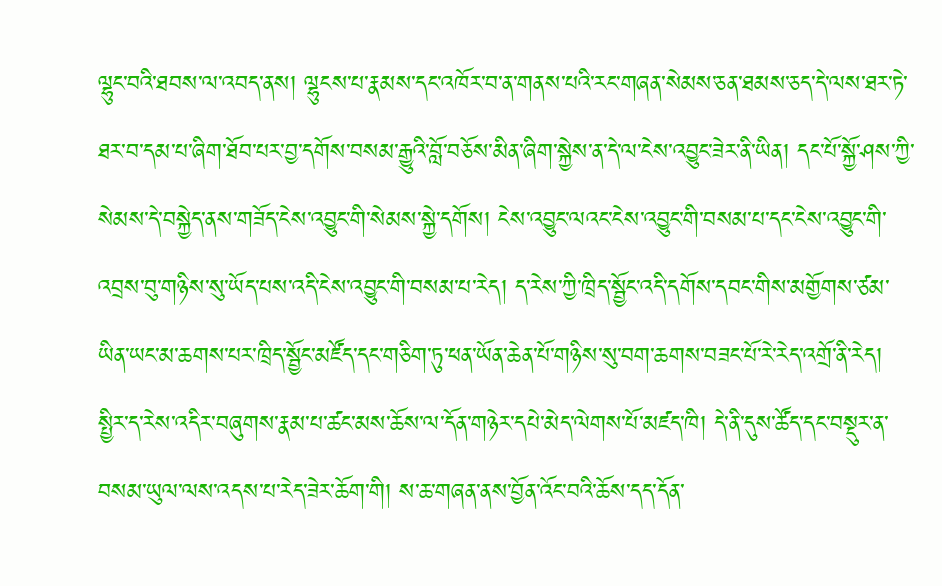ལྷུང་བའི་ཐབས་ལ་འབད་ནས། ལྷུངས་པ་རྣམས་དང་འཁོར་བ་ན་གནས་པའི་རང་གཞན་སེམས་ཅན་ཐམས་ཅད་དེ་ལས་ཐར་ཏེ་ཐར་བ་དམ་པ་ཞིག་ཐོབ་པར་བྱ་དགོས་བསམ་རྒྱུའི་བློ་བཅོས་མིན་ཞིག་སྐྱེས་ན་དེ་ལ་ངེས་འབྱུང་ཟེར་ནི་ཡིན། དང་པོ་སྐྱོ་ཤས་ཀྱི་སེམས་དེ་བསྐྱེད་ནས་གཟོད་ངེས་འབྱུང་གི་སེམས་སྐྱེ་དགོས། ངེས་འབྱུང་ལའང་ངེས་འབྱུང་གི་བསམ་པ་དང་ངེས་འབྱུང་གི་འབྲས་བུ་གཉིས་སུ་ཡོད་པས་འདི་ངེས་འབྱུང་གི་བསམ་པ་རེད། ད་རེས་ཀྱི་ཁྲིད་སྦྱོང་འདི་དགོས་དབང་གིས་མགྱོགས་ཙམ་ཡིན་ཡང་མ་ཆགས་པར་ཁྲིད་སྦྱོང་མཛོད་དང་གཅིག་ཏུ་ཕན་ཡོན་ཆེན་པོ་གཉིས་སུ་བག་ཆགས་བཟང་པོ་རེ་རེད་འགྲོ་ནི་རེད། སྤྱིར་ད་རེས་འདིར་བཞུགས་རྣམ་པ་ཚང་མས་ཆོས་ལ་དོན་གཉེར་དཔེ་མེད་ལེགས་པོ་མཛད་ཁི། དེ་ནི་དུས་ཚོད་དང་བསྡུར་ན་བསམ་ཡུལ་ལས་འདས་པ་རེད་ཟེར་ཆོག་གི། ས་ཆ་གཞན་ནས་བྱོན་འོང་བའི་ཆོས་དད་དོན་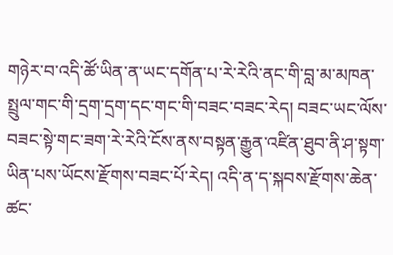གཉེར་བ་འདི་ཚོ་ཡིན་ན་ཡང་དགོན་པ་རེ་རེའི་ནང་གི་བླ་མ་མཁན་སྤྲུལ་གང་གི་དྲག་དྲག་དང་གང་གི་བཟང་བཟང་རེད། བཟང་ཡང་ལོས་བཟང་སྟེ་གང་ཟག་རེ་རེའི་ངོས་ནས་བསྟན་རྒྱུན་འཛིན་ཐུབ་ནི་ཤ་སྟག་ཡིན་པས་ཡོངས་རྫོགས་བཟང་པོ་རེད། འདི་ན་ད་སྐབས་རྫོགས་ཆེན་ཚང་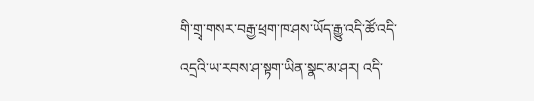གི་གྲྭ་གསར་བརྒྱ་ཕྲག་ཁ་ཤས་ཡོད་རྒྱུ་འདི་ཚོ་འདི་འདྲའི་ཡ་རབས་ཤ་སྟག་ཡིན་སྣང་མ་ཤར། འདི་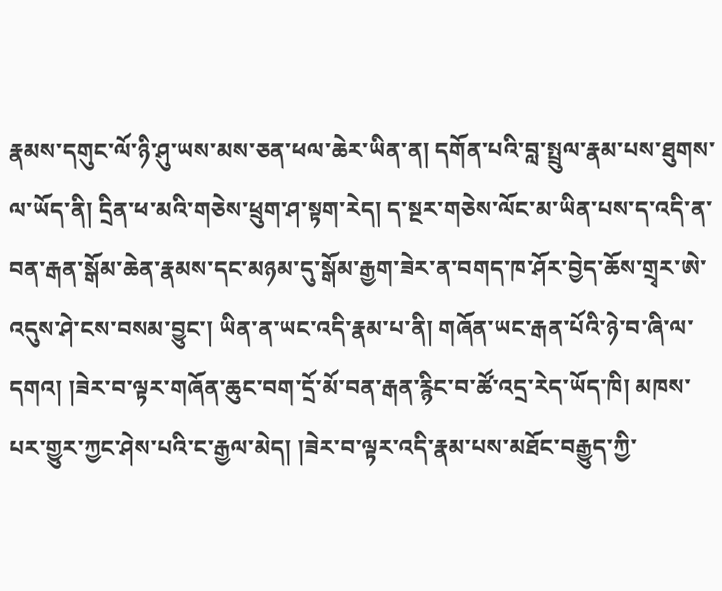རྣམས་དགུང་ལོ་ཉི་ཤུ་ཡས་མས་ཅན་ཕལ་ཆེར་ཡིན་ན། དགོན་པའི་བླ་སྤྲུལ་རྣམ་པས་ཐུགས་ལ་ཡོད་ནི། དྲིན་ཕ་མའི་གཅེས་ཕྲུག་ཤ་སྟག་རེད། ད་སྔར་གཅེས་ལོང་མ་ཡིན་པས་ད་འདི་ན་བན་རྒན་སྒོམ་ཆེན་རྣམས་དང་མཉམ་དུ་སྒོམ་རྒྱག་ཟེར་ན་བགད་ཁ་ཤོར་བྱེད་ཆོས་གྲྭར་ཨེ་འདུས་ཤེ་ངས་བསམ་བྱུང་། ཡིན་ན་ཡང་འདི་རྣམ་པ་ནི། གཞོན་ཡང་རྒན་པོའི་ཉེ་བ་ཞི་ལ་དགའ། །ཟེར་བ་ལྟར་གཞོན་ཆུང་བག་དྲོ་མོ་བན་རྒན་རྙིང་བ་ཚོ་འདྲ་རེད་ཡོད་ཁི། མཁས་པར་གྱུར་ཀྱང་ཤེས་པའི་ང་རྒྱལ་མེད། །ཟེར་བ་ལྟར་འདི་རྣམ་པས་མཐོང་བརྒྱུད་ཀྱི་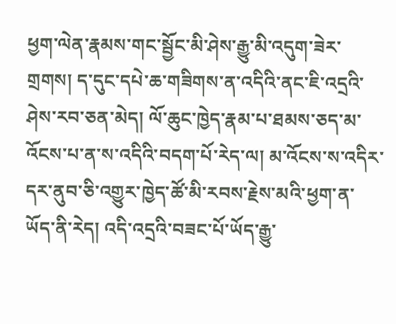ཕྱག་ལེན་རྣམས་གང་སྦྱོང་མི་ཤེས་རྒྱུ་མི་འདུག་ཟེར་གྲགས། ད་དུང་དཔེ་ཆ་གཟིགས་ན་འདིའི་ནང་ཇི་འདྲའི་ཤེས་རབ་ཅན་མེད། ལོ་ཆུང་ཁྱེད་རྣམ་པ་ཐམས་ཅད་མ་འོངས་པ་ན་ས་འདིའི་བདག་པོ་རེད་ལ། མ་འོངས་ས་འདིར་དར་ནུབ་ཅི་འགྱུར་ཁྱེད་ཚོ་མི་རབས་རྗེས་མའི་ཕྱག་ན་ཡོད་ནི་རེད། འདི་འདྲའི་བཟང་པོ་ཡོད་རྒྱུ་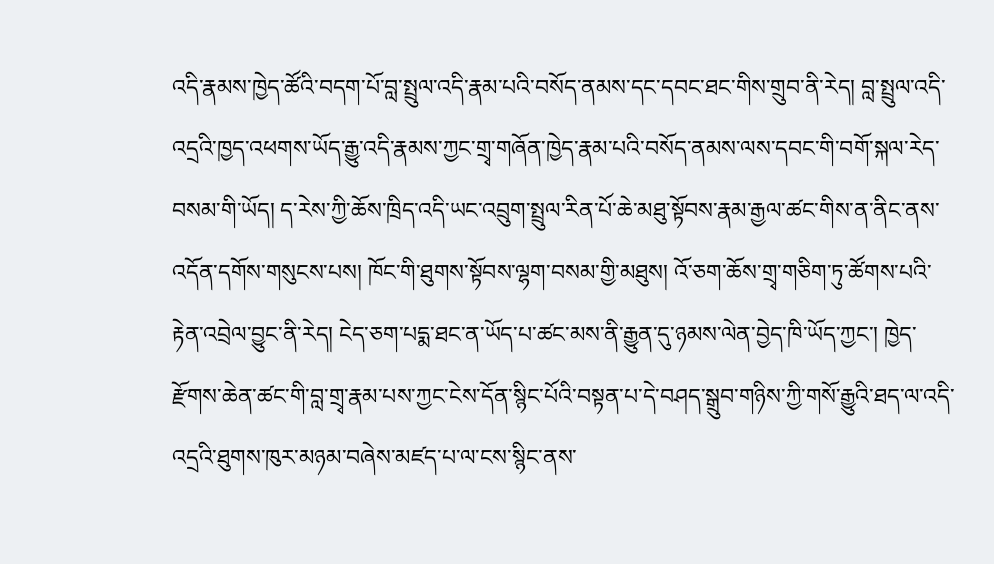འདི་རྣམས་ཁྱེད་ཚོའི་བདག་པོ་བླ་སྤྲུལ་འདི་རྣམ་པའི་བསོད་ནམས་དང་དབང་ཐང་གིས་གྲུབ་ནི་རེད། བླ་སྤྲུལ་འདི་འདྲའི་ཁྱད་འཕགས་ཡོད་རྒྱུ་འདི་རྣམས་ཀྱང་གྲྭ་གཞོན་ཁྱེད་རྣམ་པའི་བསོད་ནམས་ལས་དབང་གི་བགོ་སྐལ་རེད་བསམ་གི་ཡོད། ད་རེས་ཀྱི་ཆོས་ཁྲིད་འདི་ཡང་འབྲུག་སྤྲུལ་རིན་པོ་ཆེ་མཐུ་སྟོབས་རྣམ་རྒྱལ་ཚང་གིས་ན་ནིང་ནས་འདོན་དགོས་གསུངས་པས། ཁོང་གི་ཐུགས་སྟོབས་ལྷག་བསམ་གྱི་མཐུས། འོ་ཅག་ཆོས་གྲྭ་གཅིག་ཏུ་ཚོགས་པའི་རྟེན་འབྲེལ་བྱུང་ནི་རེད། ངེད་ཅག་པདྨ་ཐང་ན་ཡོད་པ་ཚང་མས་ནི་རྒྱུན་དུ་ཉམས་ལེན་བྱེད་ཁི་ཡོད་ཀྱང་། ཁྱེད་རྫོགས་ཆེན་ཚང་གི་བླ་གྲྭ་རྣམ་པས་ཀྱང་ངེས་དོན་སྙིང་པོའི་བསྟན་པ་དེ་བཤད་སྒྲུབ་གཉིས་ཀྱི་གསོ་རྒྱུའི་ཐད་ལ་འདི་འདྲའི་ཐུགས་ཁུར་མཉམ་བཞེས་མཛད་པ་ལ་ངས་སྙིང་ནས་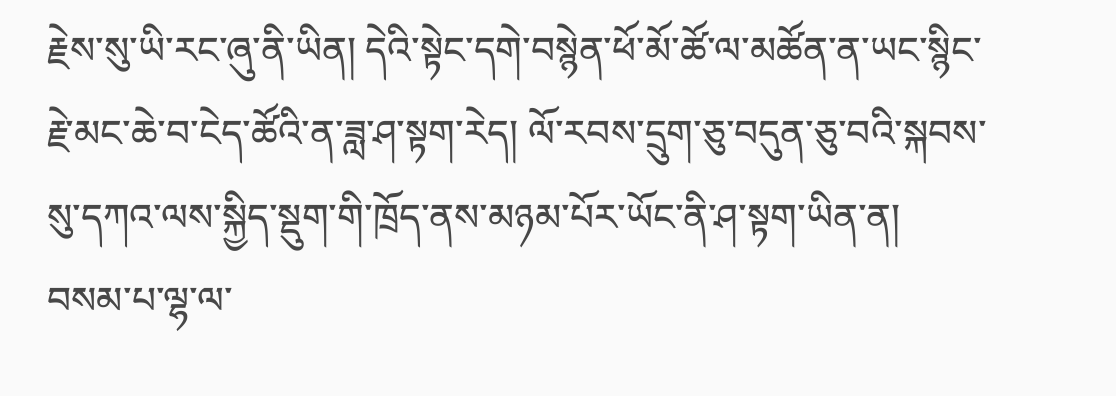རྗེས་སུ་ཡི་རང་ཞུ་ནི་ཡིན། དེའི་སྟེང་དགེ་བསྙེན་ཕོ་མོ་ཚོ་ལ་མཚོན་ན་ཡང་སྙིང་རྗེ་མང་ཆེ་བ་ངེད་ཚོའི་ན་ཟླ་ཤ་སྟག་རེད། ལོ་རབས་དྲུག་ཅུ་བདུན་ཅུ་བའི་སྐབས་སུ་དཀའ་ལས་སྐྱིད་སྡུག་གི་ཁྲོད་ནས་མཉམ་པོར་ཡོང་ནི་ཤ་སྟག་ཡིན་ན། བསམ་པ་ལྷ་ལ་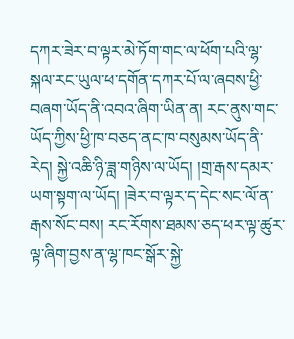དཀར་ཟེར་བ་ལྟར་མེ་ཏོག་གང་ལ་ཕོག་པའི་ལྷ་སྐལ་རང་ཡུལ་ཕ་དགོན་དཀར་པོ་ལ་ཞབས་ཕྱི་བཞག་ཡོད་ནི་འབའ་ཞིག་ཡིན་ན། རང་ནུས་གང་ཡོད་ཀྱིས་ཕྱི་ཁ་བཅད་ནང་ཁ་བསུམས་ཡོད་ནི་རེད། སྐྱེ་འཆི་ཉི་ཟླ་གཉིས་ལ་ཡོད། །གྲ་རྒས་དམར་ཡག་སྟག་ལ་ཡོད། །ཟེར་བ་ལྟར་ད་དེང་སང་ལོ་ན་རྒས་སོང་བས། རང་རོགས་ཐམས་ཅད་ཕར་ལྟ་ཚུར་ལྟ་ཞིག་བྱས་ན་ལྷ་ཁང་སྒོར་སྐྱེ་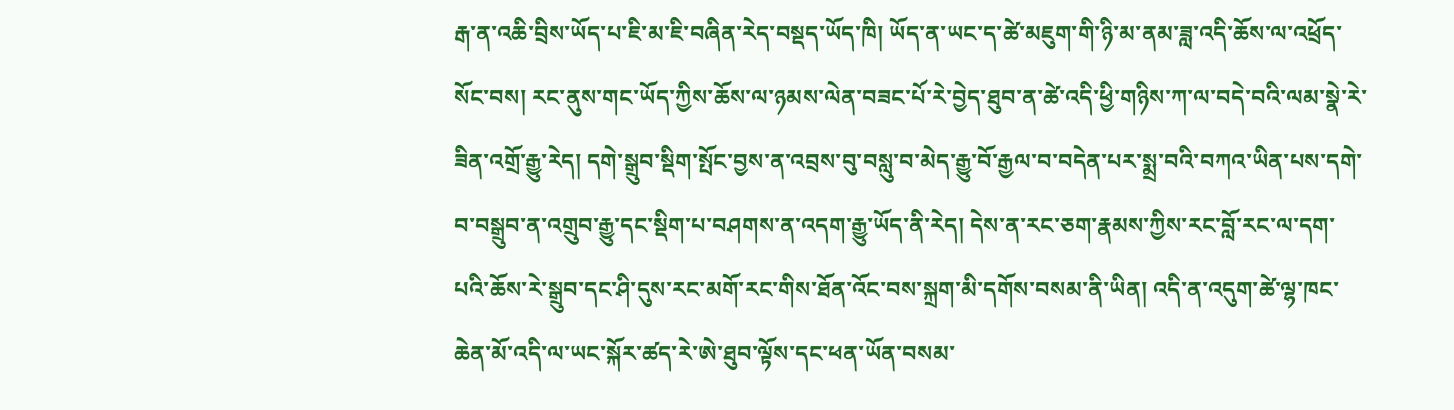རྒ་ན་འཆི་བྲིས་ཡོད་པ་ཇི་མ་ཇི་བཞིན་རེད་བསྡད་ཡོད་ཁི། ཡོད་ན་ཡང་ད་ཚེ་མཇུག་གི་ཉི་མ་ནམ་ཟླ་འདི་ཆོས་ལ་འཕྲོད་སོང་བས། རང་ནུས་གང་ཡོད་ཀྱིས་ཆོས་ལ་ཉམས་ལེན་བཟང་པོ་རེ་བྱེད་ཐུབ་ན་ཚེ་འདི་ཕྱི་གཉིས་ཀ་ལ་བདེ་བའི་ལམ་སྣེ་རེ་ཟིན་འགྲོ་རྒྱུ་རེད། དགེ་སྒྲུབ་སྡིག་སྤོང་བྱས་ན་འབྲས་བུ་བསླུ་བ་མེད་རྒྱུ་བོ་རྒྱལ་བ་བདེན་པར་སྨྲ་བའི་བཀའ་ཡིན་པས་དགེ་བ་བསྒྲུབ་ན་འགྲུབ་རྒྱུ་དང་སྡིག་པ་བཤགས་ན་འདག་རྒྱུ་ཡོད་ནི་རེད། དེས་ན་རང་ཅག་རྣམས་ཀྱིས་རང་བློ་རང་ལ་དག་པའི་ཆོས་རེ་སྒྲུབ་དང་ཤི་དུས་རང་མགོ་རང་གིས་ཐོན་འོང་བས་སྐྲག་མི་དགོས་བསམ་ནི་ཡིན། འདི་ན་འདུག་ཚེ་ལྷ་ཁང་ཆེན་མོ་འདི་ལ་ཡང་སྐོར་ཚད་རེ་ཨེ་ཐུབ་ལྟོས་དང་ཕན་ཡོན་བསམ་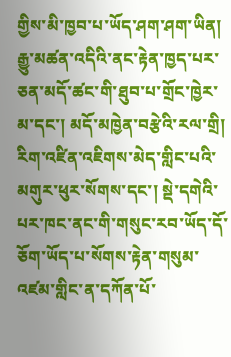གྱིས་མི་ཁྱབ་པ་ཡོད་ཤག་ཤག་ཡིན། རྒྱུ་མཚན་འདིའི་ནང་རྟེན་ཁྱད་པར་ཅན་མདོ་ཚང་གི་ཐུབ་པ་གྲོང་ཁྱེར་མ་དང་། མདོ་མཁྱེན་བརྩེའི་རལ་གྲི། རིག་འཛིན་འཇིགས་མེད་གླིང་པའི་མགུར་ཕུར་སོགས་དང་། སྡེ་དགེའི་པར་ཁང་ནང་གི་གསུང་རབ་ཡོད་དོ་ཅོག་ཡོད་པ་སོགས་རྟེན་གསུམ་འཛམ་གླིང་ན་དཀོན་པོ་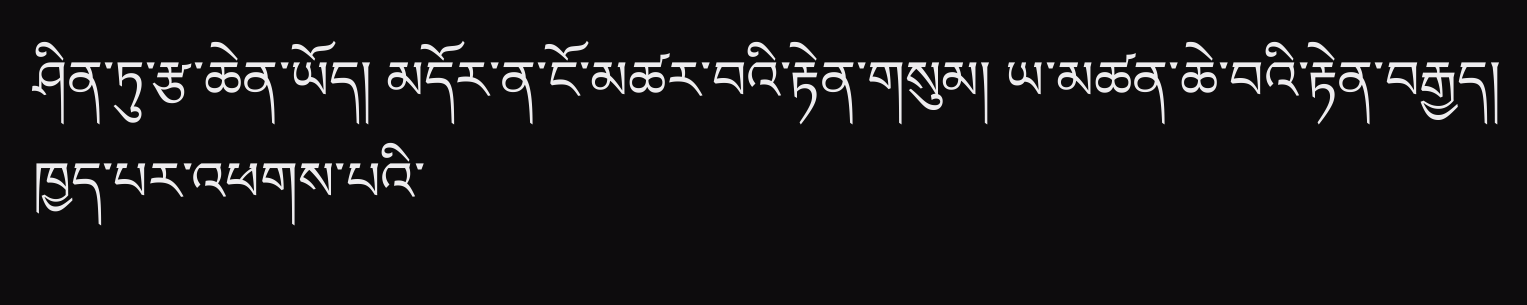ཤིན་ཏུ་རྩ་ཆེན་ཡོད། མདོར་ན་ངོ་མཚར་བའི་རྟེན་གསུམ། ཡ་མཚན་ཆེ་བའི་རྟེན་བརྒྱད། ཁྱད་པར་འཕགས་པའི་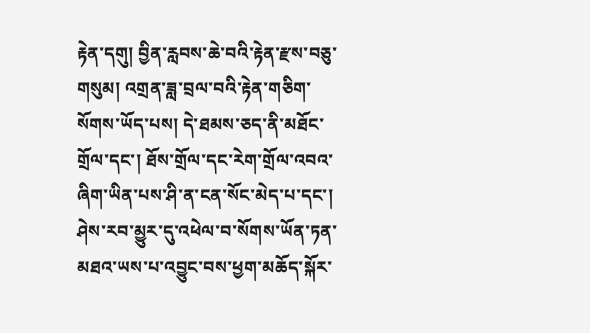རྟེན་དགུ། བྱིན་རླབས་ཆེ་བའི་རྟེན་རྫས་བཅུ་གསུམ། འགྲན་ཟླ་བྲལ་བའི་རྟེན་གཅིག་སོགས་ཡོད་པས། དེ་ཐམས་ཅད་ནི་མཐོང་གྲོལ་དང་། ཐོས་གྲོལ་དང་རེག་གྲོལ་འབའ་ཞིག་ཡིན་པས་ཤི་ན་ངན་སོང་མེད་པ་དང་། ཤེས་རབ་མྱུར་དུ་འཕེལ་བ་སོགས་ཡོན་ཏན་མཐའ་ཡས་པ་འབྱུང་བས་ཕྱག་མཆོད་སྐོར་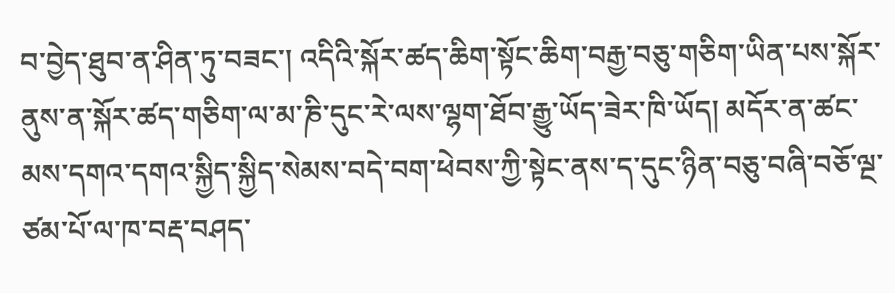བ་བྱེད་ཐུབ་ན་ཤིན་ཏུ་བཟང་། འདིའི་སྐོར་ཚད་ཆིག་སྟོང་ཆིག་བརྒྱ་བཅུ་གཅིག་ཡིན་པས་སྐོར་ནུས་ན་སྐོར་ཚད་གཅིག་ལ་མ་ཎི་དུང་རེ་ལས་ལྷག་ཐོབ་རྒྱུ་ཡོད་ཟེར་ཁི་ཡོད། མདོར་ན་ཚང་མས་དགའ་དགའ་སྐྱིད་སྐྱིད་སེམས་བདེ་བག་ཕེབས་ཀྱི་སྟེང་ནས་ད་དུང་ཉིན་བཅུ་བཞི་བཅོ་ལྔ་ཙམ་པོ་ལ་ཁ་བརྡ་བཤད་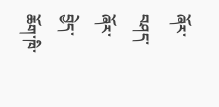ཞོར་བཤད་ཞོར་བྱེད་ཆོག་ཁི་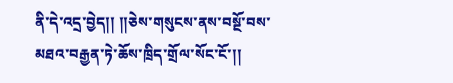ནི་དེ་འདྲ་བྱེད།། །།ཅེས་གསུངས་ནས་བསྔོ་བས་མཐའ་བརྒྱན་ཏེ་ཆོས་ཁྲིད་གྲོལ་སོང་ངོ་།།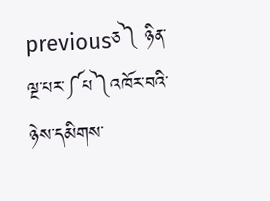previousཅ༽ ཉིན་ལྔ་པར་༼པ༽འཁོར་བའི་ཉེས་དམིགས་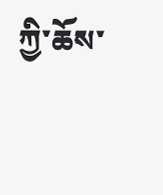ཀྱི་ཆོས་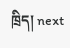ཁྲིད། next